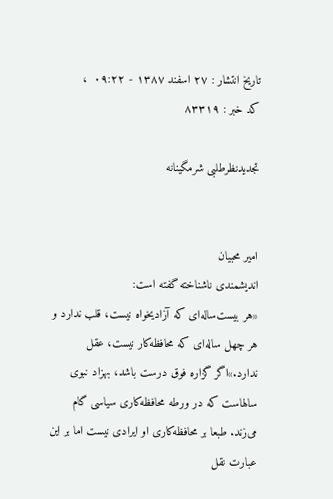تاریخ انتشار : ۲۷ اسفند ۱۳۸۷ - ۰۹:۲۲  ،
کد خبر : ۸۳۳۱۹

تجدیدنظرطلبى شرمگینانه


امیر محبیان
اندیشمندى ناشناخته گفته است:
«هر بیست‌ساله‌اى که آزادیخواه نیست، قلب ندارد و هر چهل ساله‌اى که محافظه‌کار نیست، عقل ندارد.»اگر گزاره فوق درست باشد، بهزاد نبوى سالهاست که در ورطه محافظه‌کارى سیاسى گام مى‌زند. طبعا بر محافظه‌کارى او ایرادى نیست اما بر این عبارت نقل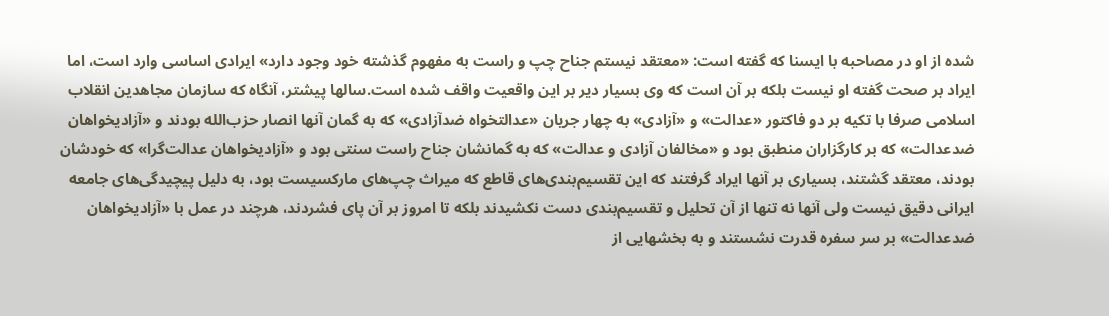شده از او در مصاحبه با ایسنا که گفته است: «معتقد نیستم جناح چپ و راست به مفهوم گذشته خود وجود دارد» ایرادى اساسى وارد است، اما ایراد بر صحت گفته او نیست بلکه بر آن است که وى بسیار دیر بر این واقعیت واقف شده است.سالها پیشتر، آنگاه که سازمان مجاهدین انقلاب اسلامى صرفا با تکیه بر دو فاکتور «عدالت» و «آزادی» به چهار جریان «عدالتخواه ضدآزادی» که به گمان آنها انصار حزب‌الله بودند و «آزادیخواهان ضدعدالت» که بر کارگزاران منطبق بود و «مخالفان آزادى و عدالت» که به گمانشان جناح راست سنتى بود و «آزادیخواهان عدالت‌گرا» که خودشان بودند، معتقد گشتند، بسیارى بر آنها ایراد گرفتند که این تقسیم‌بندى‌هاى قاطع که میراث چپ‌هاى مارکسیست بود، به دلیل پیچیدگى‌هاى جامعه ایرانى دقیق نیست ولى آنها نه تنها از آن تحلیل و تقسیم‌بندى دست نکشیدند بلکه تا امروز بر آن پاى فشردند، هرچند در عمل با «آزادیخواهان ضدعدالت» بر سر سفره قدرت نشستند و به بخشهایى از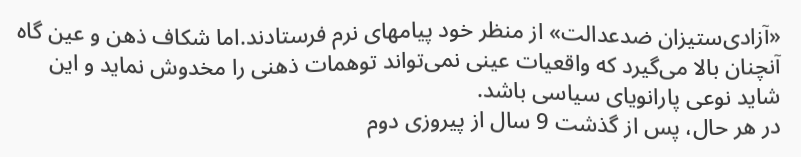«آزادى‌ستیزان ضدعدالت» از منظر خود پیامهاى نرم فرستادند.اما شکاف ذهن و عین گاه آنچنان بالا مى‌گیرد که واقعیات عینى نمى‌تواند توهمات ذهنى را مخدوش نماید و این شاید نوعى پارانویاى سیاسى باشد.
در هر حال، پس از گذشت 9 سال از پیروزى دوم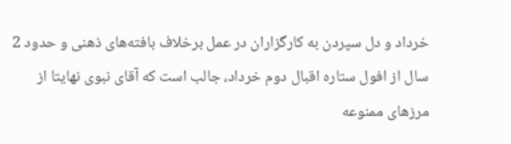خرداد و دل‌ سپردن به کارگزاران در عمل برخلاف بافته‌هاى ذهنى و حدود 2 سال از افول ستاره اقبال دوم خرداد، جالب است که آقاى نبوى نهایتا از مرزهاى ممنوعه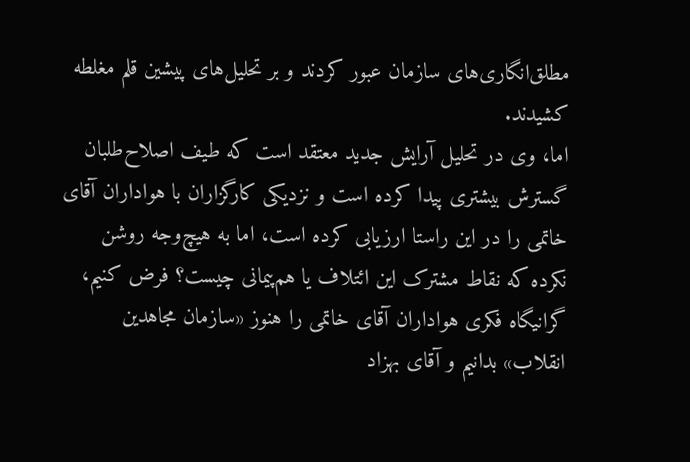مطلق‌انگارى‌هاى سازمان عبور کردند و بر تحلیل‌هاى پیشین قلم مغلطه کشیدند.
اما، وى در تحلیل آرایش جدید معتقد است که طیف اصلاح‌طلبان گسترش بیشترى پیدا کرده است و نزدیکى کارگزاران با هواداران آقاى خاتمى را در این راستا ارزیابى کرده است، اما به هیچ‌وجه روشن نکرده که نقاط مشترک این ائتلاف یا هم‌پیمانى چیست؟ فرض کنیم، گرانیگاه فکرى هواداران آقاى خاتمى را هنوز «سازمان مجاهدین انقلاب» بدانیم و آقاى بهزاد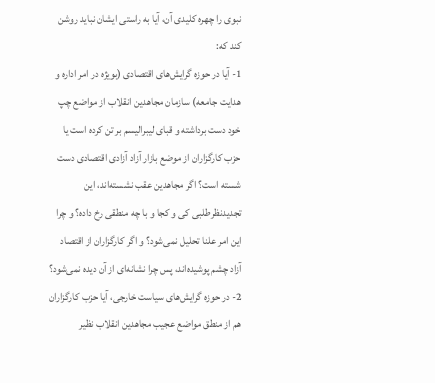نبوى را چهره کلیدى آن، آیا به راستى ایشان نباید روشن کند که:
1- آیا در حوزه گرایش‌هاى اقتصادى (بویژه در امر اداره و هدایت جامعه) سازمان مجاهدین انقلاب از مواضع چپ خود دست برداشته و قباى لیبرالیسم بر تن کرده است یا حزب کارگزاران از موضع بازار آزاد آزادى اقتصادى دست شسته است؟ اگر مجاهدین عقب نشسته‌اند، این تجدیدنظرطلبى کى و کجا و با چه منطقى رخ داده؟ و چرا این امر علنا تحلیل نمى‌شود؟ و اگر کارگزاران از اقتصاد آزاد چشم پوشیده‌اند، پس چرا نشانه‌اى از آن دیده نمى‌شود؟
2- در حوزه گرایش‌هاى سیاست خارجی، آیا حزب کارگزاران هم از منطق مواضع عجیب مجاهدین انقلاب نظیر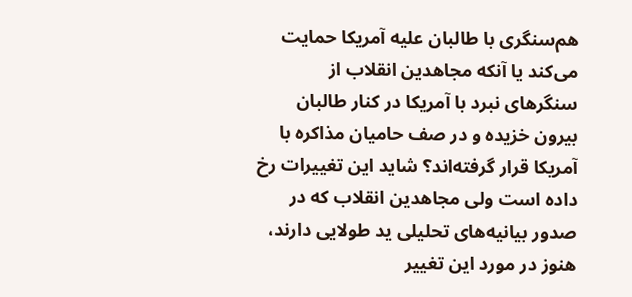هم‌سنگرى با طالبان علیه آمریکا حمایت مى‌کند یا آنکه مجاهدین انقلاب از سنگرهاى نبرد با آمریکا در کنار طالبان بیرون خزیده و در صف حامیان مذاکره با آمریکا قرار گرفته‌اند؟ شاید این تغییرات رخ داده است ولى مجاهدین انقلاب که در صدور بیانیه‌هاى تحلیلى ید طولایى دارند، هنوز در مورد این تغییر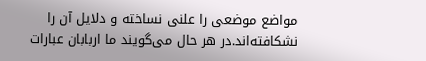مواضع موضعى را علنى نساخته و دلایل آن را نشکافته‌اند.در هر حال مى‌گویند ما اربابان عبارات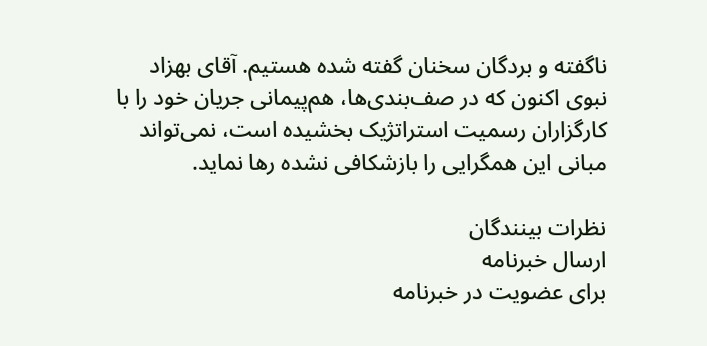ناگفته و بردگان سخنان گفته شده هستیم. آقاى بهزاد نبوى اکنون که در صف‌بندى‌ها، هم‌پیمانى‌ جریان خود را با کارگزاران رسمیت استراتژیک بخشیده است، نمى‌تواند مبانى این همگرایى را بازشکافى نشده رها نماید.

نظرات بینندگان
ارسال خبرنامه
برای عضویت در خبرنامه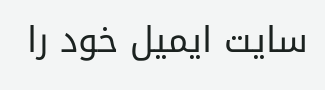سایت ایمیل خود را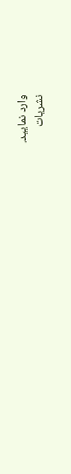وارد نمایید.
نشریات